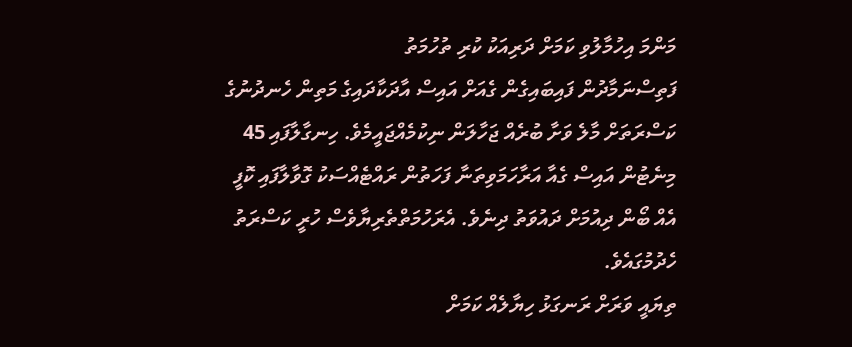މަންމަ އިހުމާލުވި ކަމަށް ދަރިއަކު ކުރި ތުހުމަތު
ފަތިސްނަމާދުން ފައިބައިގެން ގެއަށް އައިސް އާދަކާދައިގެ މަތިން ހެނދުނުގެ ކަސްރަތަށް މާލެ ވަށާ ބުރެއް ޖަހާލަން ނިކުމެއްޖައީމެވެ. ހިނގާލާފައި 45 މިނެޓުން އައިސް ގެއާ އަރާހަމަވިތަނާ ފަހަތުން ރައްޓެއްސަކު ގޮވާލާފައި ކޮފީ އެއް ބޯން ދިއުމަށް ދައުވަތު ދިނެވެ. އެރަހުމަތްތެރިޔާވެސް ހުރީ ކަސްރަތު ހެދުމުގައެވެ.
ތިޔައީ ވަރަށް ރަނގަޅު ހިޔާލެއް ކަމަށް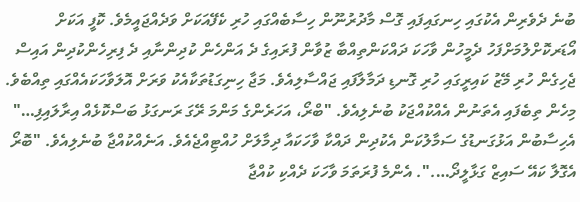ބުނެ ދެވެރިން އެކުގައި ހިނގައިފައި ގޮސް މާދުރުނޫން ހިސާބެއްގައި ހުރި ކެފޭއަކަށް ވަދެއްޖައީމެވެ. ކޮފީ އަކަށް އޯޑަރކޮށްލުމަށްފަހު ދެމީހުން ވާހަކަ ދައްކަންތިއްބާ ޒުވާން ފުރައިގެ ދެ އަންހެން ކުދިންނާއި ދެ ފިރިހެންކުދިން އައިސް ޖެހިގެން ހުރި މޭޒު ކައިރީގައި ހުރި ގޮނޑި ދަމާލާފައި ޖައްސާލިއެވެ. މަޖާ ހިނިގަޑުތަކާއެކު ވަރަށް އޮލަވާހަކައެއްގައި ތިއްބެވެ.
މިހެން ތިބެފައި އެތަނުން އެއްކުއްޖަކު ބުނެލިއެވެ. "ބްރޯ، އަހަރެންގެ މަންމަ ރޭގަ ރަނގަޅު ބަސްކޮޅެއް އިރާލައިފި…" އެހިސާބުން އަޅުގަނޑުގެ ސަމާލުކަން އެކުދިން ދައްކާ ވާހަކައާ ދިމާލަށް ހުއްޓިއްޖެއެވެ. އަނެއްކުއްޖާ ބުނެލިއެވެ. "ބޮރޯ އެގޮލާ ކައޭ ސައިޒް ގަޅާލީދޯ….". އެންމެ ފުރަތަމަ ވާހަކަ ދެއްކި ކުއްޖާ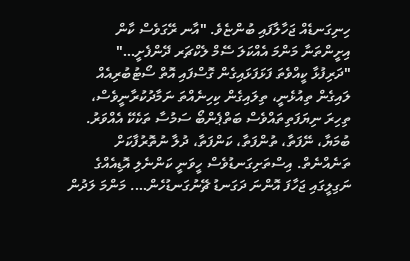ހިނިގަނޑެއް ޖަހާލާފައި ބުންޏެވެ. "އާނ ރޭގަވެސް ކާން އިށީންތަނާ މަންމަ އެއްކަލަ ސޭމް ލެކްޗަރ ދޭންފެށީ…"
"ދަރިފުޅާ ކީއްވެތަ ފަޅަފަޅައިގެން ގޮސްފައި އޮތް ސޯޓުބުރިއެއް ލައިގެން ތިއުޅެނީ، ތިލައިގެން ކިހިނެއްތަ ނަމާދުކުރާނީވެސް، ތިހިރަ ނިޔަފަތިތައްވެސް ބަތްޕެންބޯ ސަމުސާ ތަކެކޭ އެއްވަރު. ބުމަޔާ، ނޭފަތާ، ތުންފަތާ، ކަންފަތާ، ދުލާ ނުތޮރުފާކަށް ތަނެއްނެތް. އިސްތަށިގަނޑުވެސް ހީވަނީ ކަންނެލި އޮޑިއެއްގެ ނަގިލީގައި ޖަހާފަ އޮންނަ ދަގަނޑު ޗޭނުގަނޑުހެން…. މަންމަ ލަދުން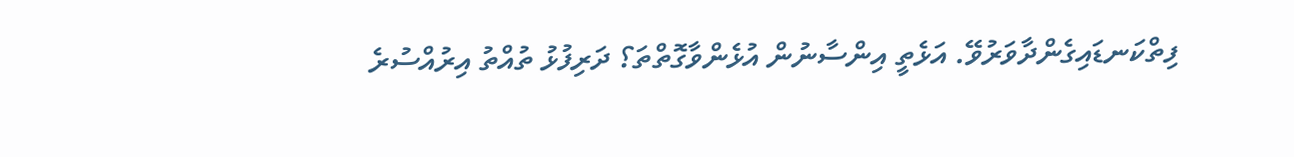ފިތްކަނޑައިގެންދާވަރުވޭ. އަޅެތީ އިންސާނުން އުޅެންވާގޮތްތަ؟ ދަރިފުޅު ތުއްތު އިރުއްސުރެ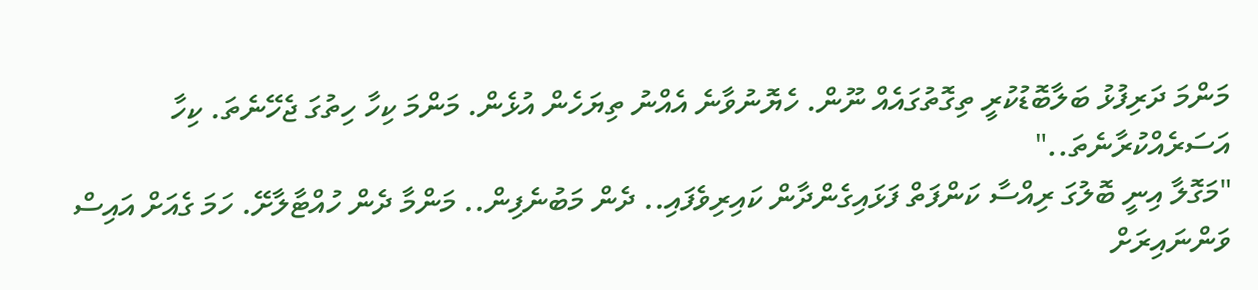މަންމަ ދަރިފުޅު ބަލާބޮޑުކުރީ ތިގޮތުގައެއް ނޫން. ހެޔޮނުވާނެ އެއްނު ތިޔަހެން އުޅެން. މަންމަ ކިހާ ހިތުގަ ޖެހޭނެތަ. ކިހާ އަސަރެއްކުރާނެތަ.."
"މަގޮލާ އިނީ ބޮލުގަ ރިއްސާ ކަންފަތް ފަޅައިގެންދާން ކައިރިވެފައި.. ދެން މަބުނެފިން.. މަންމާ ދެން ހުއްޓާލާށޭ. ހަމަ ގެއަށް އައިސް ވަންނައިރަށް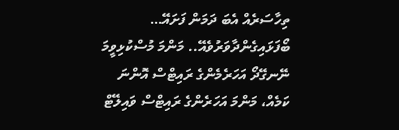ތިހާސަރެއް އެބަ ދަމަން ފަށައޭ… ބޯފަޅައިގެންދާވަރުވެއޭ.. މަންމަ މުސްކުޅިވީމަ ނޭނގޭދޯ އަހަރެމެންގެ ރައިޓްސް އޮންނަ ކަމެއް، މަންމަ އަހަރެންގެ ރައިޓްސް ވައިލޭޓް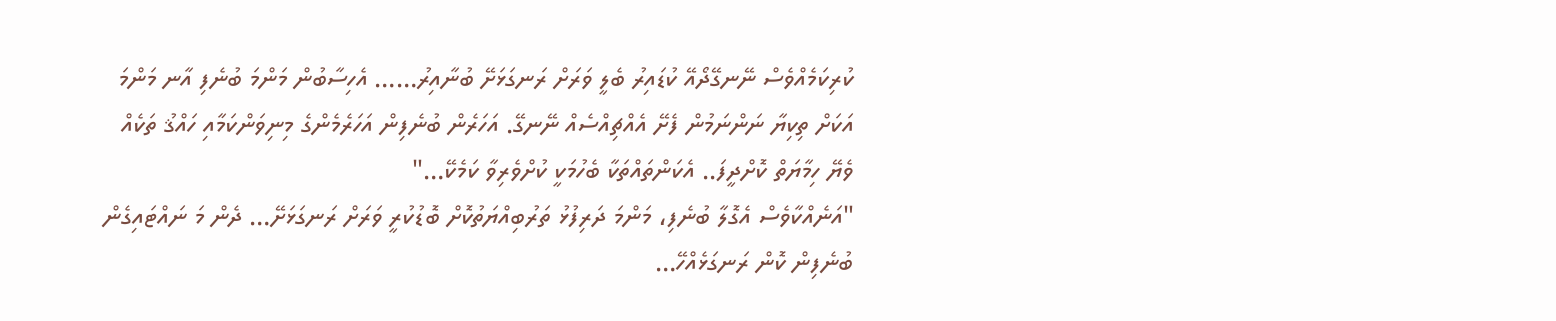ކުރިކަމެއްވެސް ނޭނގޭދޯއޭ ކުޑައިރު ބެލީ ވަރަށް ރަނގަޅަށޭ ބުނާއިރު…… އެހިސާބުން މަންމަ ބުނެފި އާނ މަންމަ އަކަށް ތިކިޔާ ނަންނަމުން ފެށޭ އެއްޗިއްސެއް ނޭނގޭ. އަހަރެން ބުނެފިން އަހަރެމެންގެ މިނިވަންކަމާއި ހައްޤު ތަކެއް ވެޔޭ ހިމާޔަތް ކޮށްދީފަ.. އެކަންތައްތަކާ ބެހުމަކީ ކުށްވެރިވާ ކަމެކޭ…"
"އަނެއްކާވެސް އެގޮލާ ބުނެފި، މަންމަ ދަރިފުޅު ތަރުބިއްޔަތުކޮށް ބޮޑުކުރީ ވަރަށް ރަނގަޅަށޭ… ދެން މަ ނައްޓައިގެން ބުނެފިން ކޮން ރަނގަޅެއްހޭ…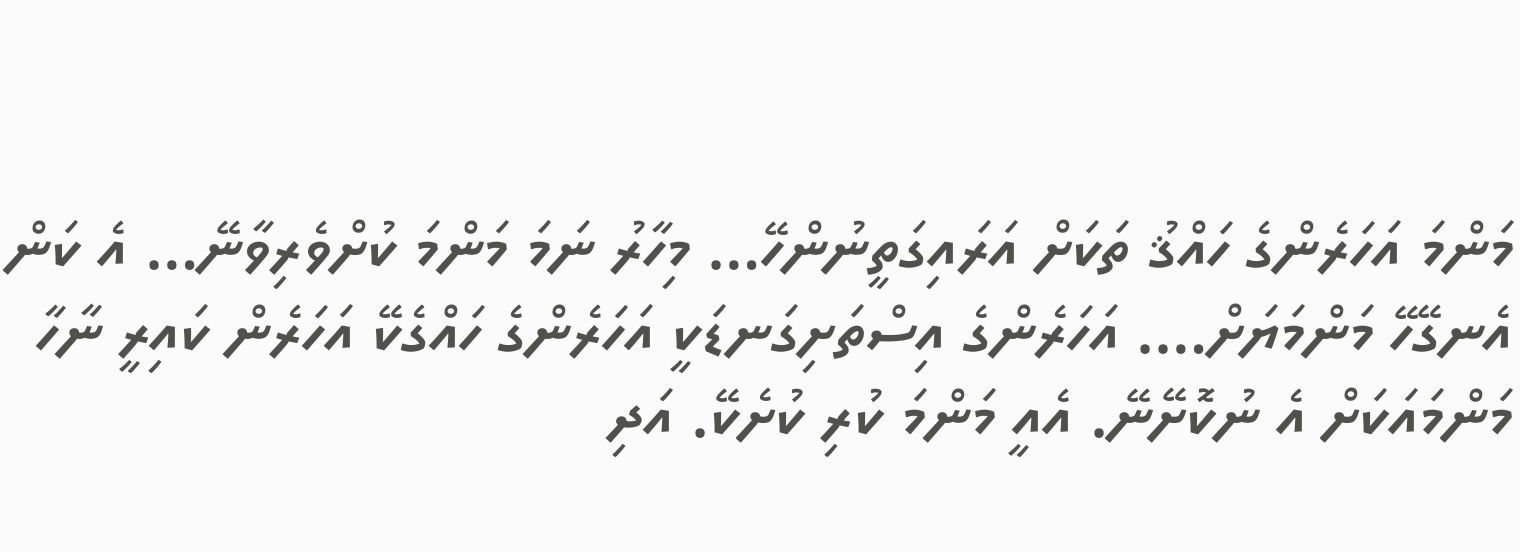މަންމަ އަހަރެންގެ ހައްޤު ތަކަށް އަރައިގަތީނުންހޭ… މިހާރު ނަމަ މަންމަ ކުށްވެރިވާނޭ… އެ ކަން އެނގޭހޭ މަންމަޔަށް…. އަހަރެންގެ އިސްތަށިގަނޑަކީ އަހަރެންގެ ހައްގެކޭ އަހަރެން ކައިރީ ނާހާ މަންމައަކަށް އެ ނުކޮށޭނޭ. އެއީ މަންމަ ކުރި ކުށެކޭ. އަދި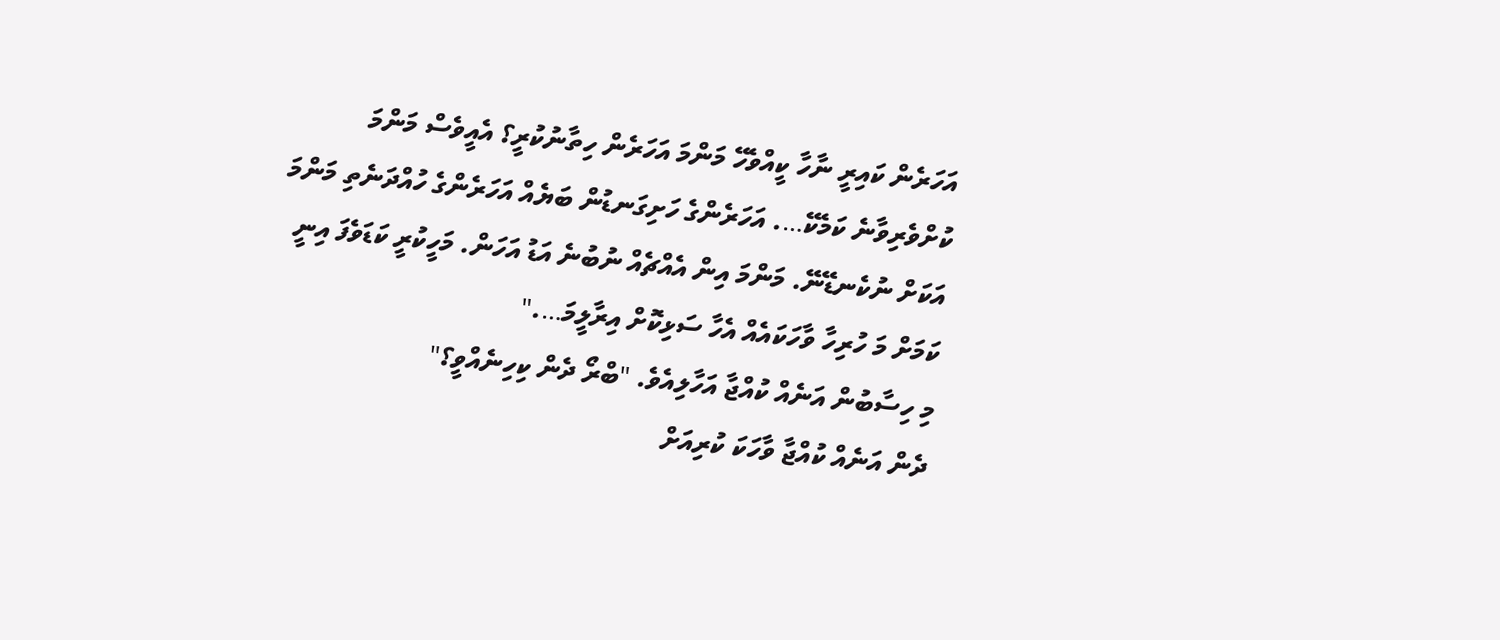އަހަރެން ކައިރީ ނާހާ ކީއްވެހޭ މަންމަ އަހަރެން ހިތާނުކުރީ؟ އެއީވެސް މަންމަ ކުށްވެރިވާނެ ކަމެކޭ…. އަހަރެންގެ ހަށިގަނޑުން ބަޔެއް އަހަރެންގެ ހުއްދަނެތި މަންމަ އަކަށް ނުކެނޑޭނޭ. މަންމަ އިން އެއްޗެއް ނުބުނެ އަޑު އަހަން. މަހީކުރީ ކަޑަވެފަ އިނީ ކަމަށް މަ ހުރިހާ ވާހަކައެއް އެހާ ސަޅިކޮށް އިރާލީމަ…."
މި ހިސާބުން އަނެއް ކުއްޖާ އަހާލިއެވެ. "ބްރޯ ދެން ކިހިނެއްވީ؟"
ދެން އަނެއް ކުއްޖާ ވާހަކަ ކުރިއަށް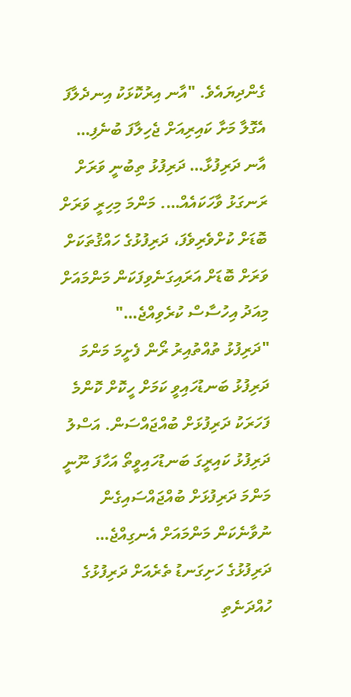ގެންދިޔައެވެ. "އާނ އިރުކޮޅަކު އިނދެލާފަ އެގޮލާ މަށާ ކައިރިއަށް ޖެހިލާފަ ބުނެފި… އާނ ދަރިފުޅާ… ދަރިފުޅު ތިބުނީ ވަރަށް ރަނގަޅު ވާހަކައެއް…. މަންމަ މިހިރީ ވަރަށް ބޮޑަށް ކުށްވެރިވެފަ، ދަރިފުޅުގެ ހައްޤުތަކަށް ވަރަށް ބޮޑަށް އަރައިގަނެވިފަކަން މަންމައަށް މިއަދު އިހުސާސް ކުރެވިއްޖެ…"
"ދަރިފުޅު ތުއްތުއިރު ރޯން ފެށީމަ މަންމަ ދަރިފުޅު ބަނޑުހައިވީ ކަމަށް ހީކޮށް ކޮންމެ ފަހަރަކު ދަރިފުޅަށް ބުއްޖައްސަން. އަސްލު ދަރިފުޅު ކައިރީގަ ބަނޑުހައިވީތޯ އަހާފަ ނޫނީ މަންމަ ދަރިފުޅަށް ބުއްޖައްސައިގެން ނުވާނެކަން މަންމައަށް އެނގިއްޖެ… ދަރިފުޅުގެ ހަށިގަނޑު ތެރެއަށް ދަރިފުޅުގެ ހުއްދަނެތި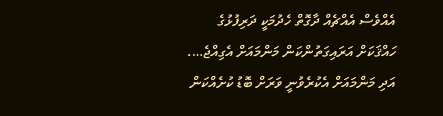އެއްވެސް އެއްޗެއް ދާގޮތް ހެދުމަކީ ދަރިފުޅުގެ ހައްޤަކަށް އަރައިގަތުންކަން މަންމައަށް އެގިއްޖެ…. އަދި މަންމައަށް އެކުރެވުނީ ވަރަށް ބޮޑު ކުށެއްކަން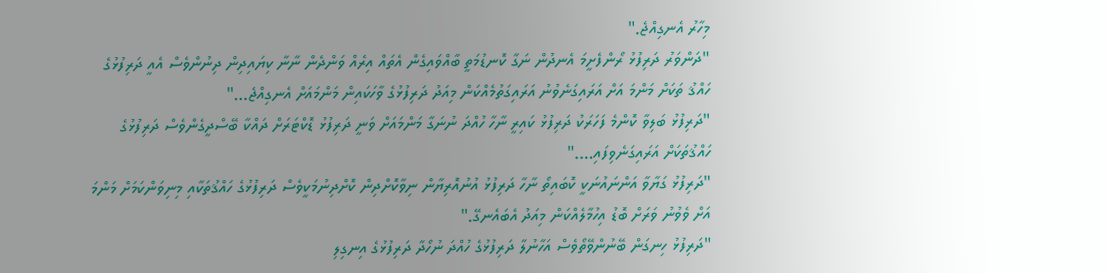މިހާރު އެނގިއްޖެ."
"ދަންވަރު ދަރިފުޅު ރޯންފެށީމަ އެނދުން ނަގާ ކޮނޑުމަތީ ބާއްވައިގެން އެތައް އިރެއް ވަންދެން ނާނާ ކިޔައިދިން ދިނުންވެސް އެއީ ދަރިފުޅުގެ ހައްޤު ތަކަށް މަންމަ އަށް އަރައިގަނެވުނު އަރައިގަތުމެއްކަން މިއަދު ދަރިފުޅުގެ ވާހަކައިން މަންމައަށް އެނގިއްޖެ…"
"ދަރިފުޅު ބަލިވާ ކޮންމެ ފަހަރަކު ދަރިފުޅު ކައިރީ ނާހާ ހުއްދަ ނުނަގާ މަންމައަށް ވަނީ ދަރިފުޅު ޑޮކްޓަރަށް ދައްކާ ބޭސްދީގެންވެސް ދަރިފުޅުގެ ހައްޤުތަކަށް އަރައިގަނެވިފައި…."
"ދަރިފުޅު ގަޔާވާ އަންނައުނަކީ ކޮބައިތޯ ނާހާ ދަރިފުޅު އުނުއޮރިޔާން ނިވާކޮށްދިން ކޮށްދިނުމަކީވެސް ދަރިފުޅުގެ ހައްޤުތަކާއި މިނިވަންކަމަށް މަންމަ އަށް ވެވުނު ވަރަށް ބޮޑު އިހުމާލެއްކަން މިއަދު އެބައެނގޭ."
"ދަރިފުޅު ހިނގަން ބޭނުންވޭތޯވެސް އަހާނުލާ ދަރިފުޅުގެ ހުއްދަ ނުހޯދާ ދަރިފުޅުގެ އިނގިލި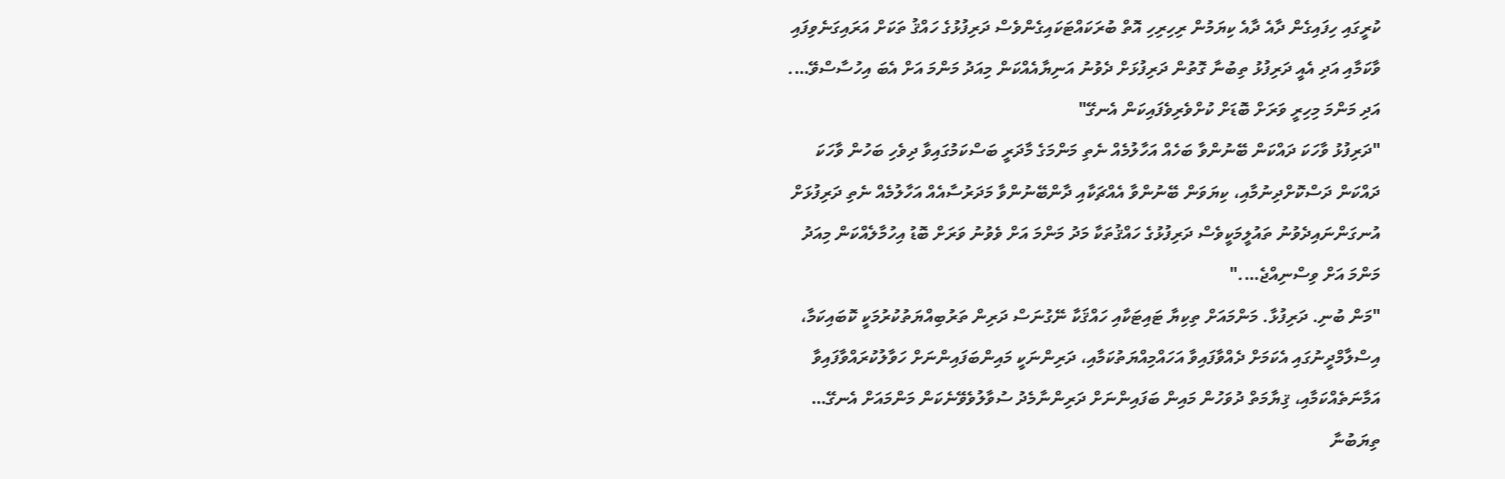ކުރީގައި ހިފައިގެން ދާއެ ދާއެ ކިޔަމުން ރިހިރިހި އޮތް ބުރަކައްޓަކައިގެންވެސް ދަރިފުޅުގެ ހައްޤު ތަކަށް އަރައިގަނެވިފައި ވާކަމާއި އަދި އެއީ ދަރިފުޅު ތިބުނާ ގޮތުން ދަރިފުޅަށް ދެވުނު އަނިޔާއެއްކަން މިއަދު މަންމަ އަށް އެބަ އިހުސާސްވޭ…. އަދި މަންމަ މިހިރީ ވަރަށް ބޮޑަށް ކުށްވެރިވެފައިކަން އެނގޭ"
"ދަރިފުޅު ވާހަކަ ދައްކަން ބޭނުންވާ ބަހެއް އަހާލުމެއް ނެތި މަންމަގެ މާދަރީ ބަސްކަމުގައިވާ ދިވެހި ބަހުން ވާހަކަ ދައްކަން ދަސްކޮށްދިނުމާއި، ކިޔަވަން ބޭނުންވާ އެއްޗަކާއި ދާންބޭނުންވާ މަދަރުސާއެއް އަހާލުމެއް ނެތި ދަރިފުޅަށް އުނގަންނައިދެވުނު ތައުލީމަކީވެސް ދަރިފުޅުގެ ހައްޤުތަކާ މަދު މަންމަ އަށް ވެވުނު ވަރަށް ބޮޑު އިހުމާލެއްކަން މިއަދު މަންމަ އަށް ވިސްނިއްޖެ…."
"މަން ބުނި. ދަރިފުޅާ. މަންމައަށް ތިކިޔާ ޓައިޓަކާއި ހައްޤަކާ ނޭގުނަސް ދަރިން ތަރުބިއްޔަތުކުރުމަކީ ކޮބައިކަމާ، އިސްލާމްދީނުގައި އެކަމަށް ދެއްވާފައިވާ އަހައްމިއްޔަތުކަމާއި، ދަރިންނަކީ މައިންބަފައިންނަށް ހަވާލުކުރައްވާފައިވާ އަމާނަތެއްކަމާއި، ޤިޔާމަތް ދުވަހުން މައިން ބަފައިންނަށް ދަރިންނާމެދު ސުވާލުވެވޭނެކަން މަންމައަށް އެނގޭ… ތިޔަބުނާ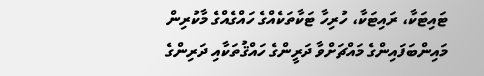ޓައިޓަކާ، ރައިޓަކާ، ހުރިހާ ޓަކާތަކެއްގެ ހައްގެއްގެ މާކުރިން މައިންބަފައިންގެ މައްޗަށްވާ ދަރީންގެ ހައްޤުތަކާއި ދަރިންގެ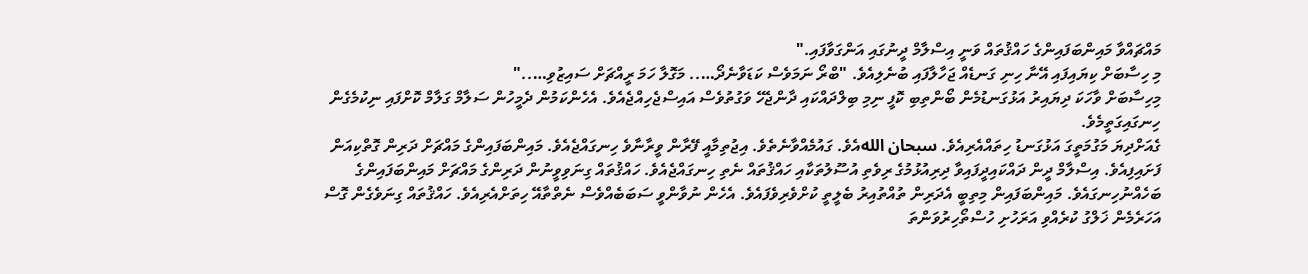މައްޗައްވާ މައިންބަފައިންގެ ހައްޤުތައް ވަނީ އިސްލާމް ދީނުގައި އަންގަވާފައި."
މި ހިސާބަށް ކިޔައިފައި އޭނާ ހިނި ގަނޑެއް ޖަހާލާފައި ބުނެލިއެވެ. "ބްރޯ ނަމަވެސް ކަޑަވާނެދޯ….. މަގޮލާ ހަމަ ރީއްޗަށް ސައިޒުވި….."
މިހިސާބަށް ވާހަކަ ދިޔައިރު އަޅުގަނޑުމެން ބޯންތިބި ކޮފީ ނިމި ބިލްދައްކައި ދާންޖެހޭ ވަގުތުވެސް އައިސްޖެހިއްޖެއެވެ. އެހެންކަމުން ދެމީހުން ސަލާމް ގަލާމް ކޮށްފައި ނިކުމެގެން ހިނގައިގަތީމެވެ.
ގެއަށްދިޔަ މަގުމަތީގަ އަޅުގަނޑު ހިތައްއެރިއެވެ. سبحان اللهއެވެ. ގައުމެއްވާނެތެވެ. އިޖުތިމާއީ ފޭރާން ވީރާނާވެ ހިނގައްޖެއެވެ. މައިންބަފައިންގެ މައްޗަށް ދަރިން ގޮތްކިއަން ފަށައިފިއެވެ. އިސްލާމް ދީން ދައްކައިދީފައިވާ ދިރިއުޅުމުގެ ރިވެތި އުސޫލުތަކާއި ހައްޤުތައް ނެތި ހިނގައްޖެއެވެ. ހައްޤުތައް ގިނަވިވީނުން ދަރިންގެ މައްޗަށް މައިންބަފައިންގެ ބަހެއްނުހިނގައެވެ. މައިންބަފައިން މިތިބީ އެދަރިން ތުއްތުއިރު ބެލީތީ ކުށްވެރިވެފައެވެ. އެހެން ނުވާންވީ ސަބަބެއްވެސް ނެތްތާއޭ ހިތަށްއެރިއެވެ. ހައްޤުތައް ގިނަވެގެން ގޮސް އަހަރެމެން ޚަލްގު ކުރެއްވި އަރަހުށި ހުސްތޯހިރުވަންތަ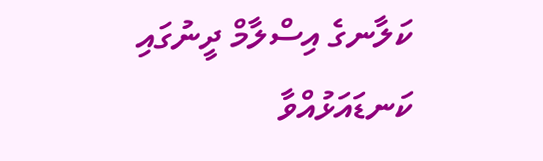ކަލާނގެ އިސްލާމް ދީނުގައި ކަނޑައަޅުއްވާ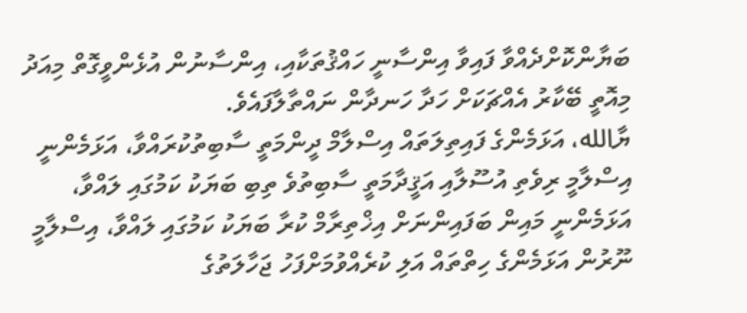ބަޔާންކޮށްދެއްވާ ފައިވާ އިންސާނީ ހައްޤުތަކާއި، އިންސާނުން އުޅެންވީގޮތް މިއަދު މިއޮތީ ބޭކާރު އެއްޗަކަށް ހަދާ ހަނދާން ނައްތާލާފައެވެ.
ޔާالله، އަޅަމެންގެ ފައިތިލަތައް އިސްލާމް ދީންމަތީ ސާބިތުކުރައްވާ، އަޅަމެންނީ އިސްލާމީ ރިވެތި އުސޫލާއި އަޤީދާމަތީ ސާބިތުވެ ތިބި ބަޔަކު ކަމުގައި ލައްވާ، އަޅަމެންނީ މައިން ބަފައިންނަށް އިޚްތިރާމް ކުރާ ބަޔަކު ކަމުގައި ލައްވާ، އިސްލާމީ ނޫރުން އަޅަމެންގެ ހިތްތައް އަލި ކުރެއްވުމަށްފަހު ޖަހާލަތުގެ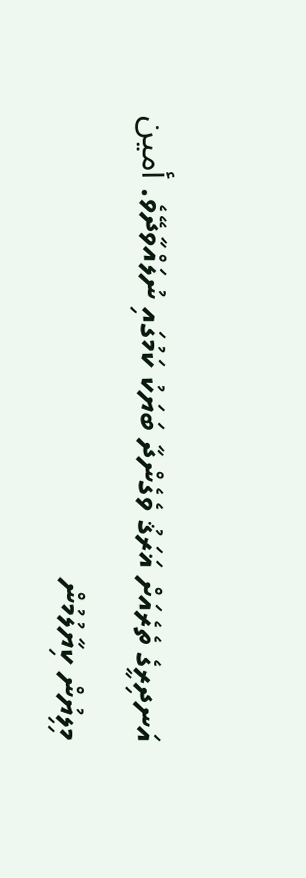އަނދިރީގެ ތެރެއަށް ޣަރަޤު ވެގެންދާ ބަޔަކު ކަމުގައި ނުލައްވާދޭވެ. أمين
މިލިޔުން ކިޔާލުމުން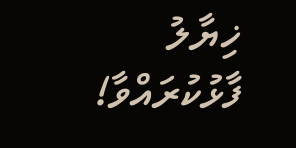ޚިޔާލު ފާޅުކުރައްވާ!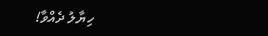ހިޔާލު ދެއްވާ!